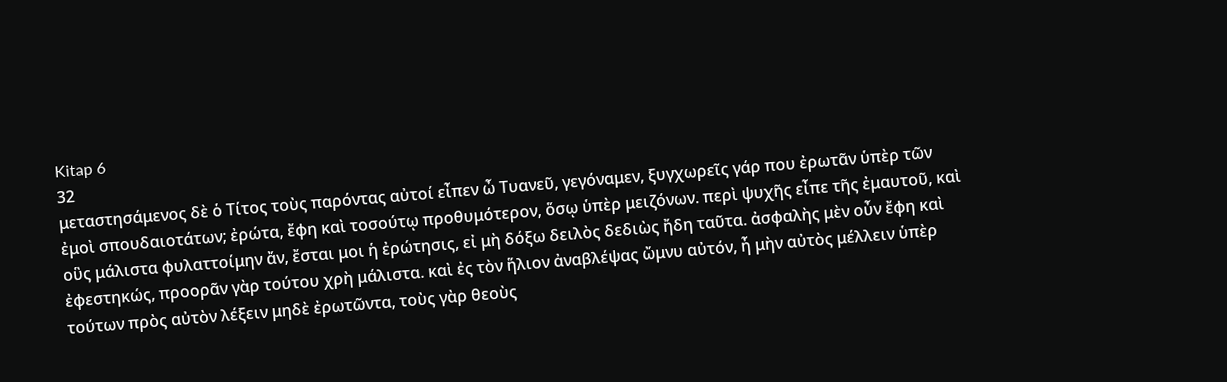Kitap 6
32
μεταστησάμενος δὲ ὁ Τίτος τοὺς παρόντας αὐτοί εἶπεν ὦ Τυανεῦ, γεγόναμεν, ξυγχωρεῖς γάρ που ἐρωτᾶν ὑπὲρ τῶν ἐμοὶ σπουδαιοτάτων; ἐρώτα, ἔφη καὶ τοσούτῳ προθυμότερον, ὅσῳ ὑπὲρ μειζόνων. περὶ ψυχῆς εἶπε τῆς ἐμαυτοῦ, καὶ οὓς μάλιστα φυλαττοίμην ἄν, ἔσται μοι ἡ ἐρώτησις, εἰ μὴ δόξω δειλὸς δεδιὼς ἤδη ταῦτα. ἀσφαλὴς μὲν οὖν ἔφη καὶ ἐφεστηκώς, προορᾶν γὰρ τούτου χρὴ μάλιστα. καὶ ἐς τὸν ἥλιον ἀναβλέψας ὤμνυ αὐτόν, ἦ μὴν αὐτὸς μέλλειν ὑπὲρ τούτων πρὸς αὐτὸν λέξειν μηδὲ ἐρωτῶντα, τοὺς γὰρ θεοὺς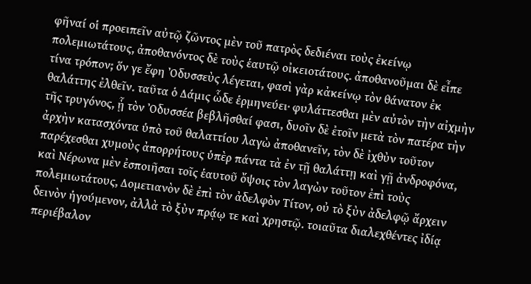φῆναί οἱ προειπεῖν αὐτῷ ζῶντος μὲν τοῦ πατρὸς δεδιέναι τοὺς ἐκείνῳ πολεμιωτάτους, ἀποθανόντος δὲ τοὺς ἑαυτῷ οἰκειοτάτους. ἀποθανοῦμαι δὲ εἶπε τίνα τρόπον; ὅν γε ἔφη Ὀδυσσεὺς λέγεται, φασὶ γὰρ κἀκείνῳ τὸν θάνατον ἐκ θαλάττης ἐλθεῖν. ταῦτα ὁ Δάμις ὧδε ἑρμηνεύει· φυλάττεσθαι μὲν αὐτὸν τὴν αἰχμὴν τῆς τρυγόνος, ᾗ τὸν Ὀδυσσέα βεβλῆσθαί φασι, δυοῖν δὲ ἐτοῖν μετὰ τὸν πατέρα τὴν ἀρχὴν κατασχόντα ὑπὸ τοῦ θαλαττίου λαγὼ ἀποθανεῖν, τὸν δὲ ἰχθὺν τοῦτον παρέχεσθαι χυμοὺς ἀπορρήτους ὑπὲρ πάντα τὰ ἐν τῇ θαλάττῃ καὶ γῇ ἀνδροφόνα, καὶ Νέρωνα μὲν ἐσποιῆσαι τοῖς ἑαυτοῦ ὄψοις τὸν λαγὼν τοῦτον ἐπὶ τοὺς πολεμιωτάτους, Δομετιανὸν δὲ ἐπὶ τὸν ἀδελφὸν Τίτον, οὐ τὸ ξὺν ἀδελφῷ ἄρχειν δεινὸν ἡγούμενον, ἀλλὰ τὸ ξὺν πρᾴῳ τε καὶ χρηστῷ. τοιαῦτα διαλεχθέντες ἰδίᾳ περιέβαλον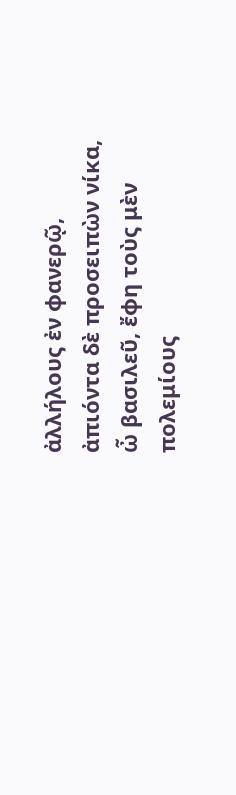ἀλλήλους ἐν φανερῷ, ἀπιόντα δὲ προσειπὼν νίκα, ὦ βασιλεῦ, ἔφη τοὺς μὲν πολεμίους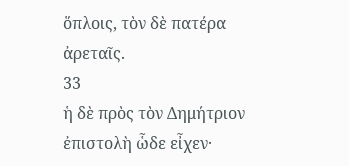ὅπλοις, τὸν δὲ πατέρα ἀρεταῖς.
33
ἡ δὲ πρὸς τὸν Δημήτριον ἐπιστολὴ ὧδε εἶχεν·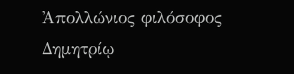Ἀπολλώνιος φιλόσοφος Δημητρίῳ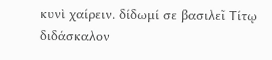κυνὶ χαίρειν. δίδωμί σε βασιλεῖ Τίτῳ διδάσκαλον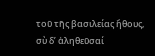τοῦ τῆς βασιλείας ἤθους, σὺ δʼ ἀληθεῦσαί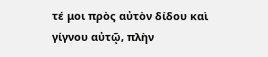τέ μοι πρὸς αὐτὸν δίδου καὶ γίγνου αὐτῷ, πλὴν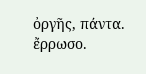ὀργῆς, πάντα. ἔρρωσο.